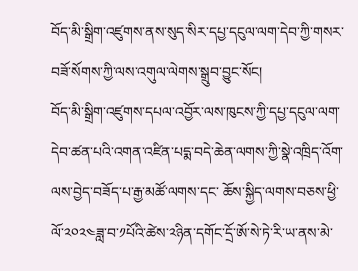བོད་མི་སྒྲིག་འཛུགས་ནས་སུད་སིར་དཔྱ་དངུལ་ལག་དེབ་ཀྱི་གསར་བཟོ་སོགས་ཀྱི་ལས་འགུལ་ལེགས་སྒྲུབ་བྱུང་སོང།
བོད་མི་སྒྲིག་འཛུགས་དཔལ་འབྱོར་ལས་ཁུངས་ཀྱི་དཔྱ་དངུལ་ལག་དེབ་ཚན་པའི་འགན་འཛིན་པདྨ་བདེ་ཆེན་ལགས་ཀྱི་སྣེ་འཁྲིད་འོག་ལས་བྱེད་བཟོད་པ་རྒྱ་མཚོ་ལགས་དང་ ཆོས་སྐྱིད་ལགས་བཅས་ཕྱི་ལོ་༢༠༢༤ཟླ་བ་༡པོའི་ཚེས་༢ཉིན་དགོང་དྲོ་ཨོ་སེ་ཏེ་རི་ཡ་ནས་མེ་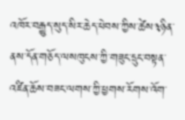འཁོར་བརྒྱུད་སུད་སིར་ཆེད་ཕེབས་ཀྱིས་ཚེས༣ཉིན་ནས་དོན་གཅོད་ལསཁུངས་ཀྱི་གཟུང་དྲུང་བསྟན་འཛིན་ཆོས་བཟང་ལགས་ཀྱི་ཕྱགས་རོགས་འོག་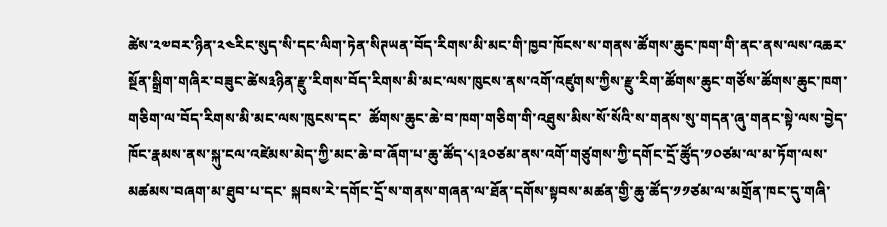ཚེས་༢༧བར་ཉིན་༢༤རིང་སུད་སི་དང་ལིག་ཏེན་སིཊཡན་བོད་རིགས་མི་མང་གི་ཁྱབ་ཁོངས་ས་གནས་ཚོགས་ཆུང་ཁག་གི་ནང་ནས་ལས་འཆར་སྔོན་སྒྲིག་གཞིར་བཟུང་ཚེས༣ཉིན་རྫུ་རིགས་བོད་རིགས་མི་མང་ལས་ཁུངས་ནས་འགོ་འཛུགས་ཀྱིས་རྫུ་རིག་ཚོགས་ཆུང་གཙོས་ཚོགས་ཆུང་ཁག་གཅིག་ལ་བོད་རིགས་མི་མང་ལས་ཁུངས་དང་  ཚོགས་ཆུང་ཆེ་བ་ཁག་གཅིག་གི་འཐུས་མིས་སོ་སོའི་ས་གནས་སུ་གདན་ཞུ་གནང་སྟེ་ལས་བྱེད་ཁོང་རྣམས་ནས་སྐུ་ངལ་འཛེམས་མེད་ཀྱི་མང་ཆེ་བ་ཞོག་པ་ཆུ་ཚོད་༨།༣༠ཙམ་ནས་འགོ་གཙུགས་ཀྱི་དགོང་དྲོ་ཚོུད་༡༠ཙམ་ལ་མ་ཏོག་ལས་མཚམས་བཞག་མ་ཐུབ་པ་དང་ སྐབས་རེ་དགོང་དྲོ་ས་གནས་གཞན་ལ་ཐོན་དགོས་སྟབས་མཚན་གྱི་ཆུ་ཚོད་༡༡ཙམ་ལ་མགྲོན་ཁང་དུ་གཞི་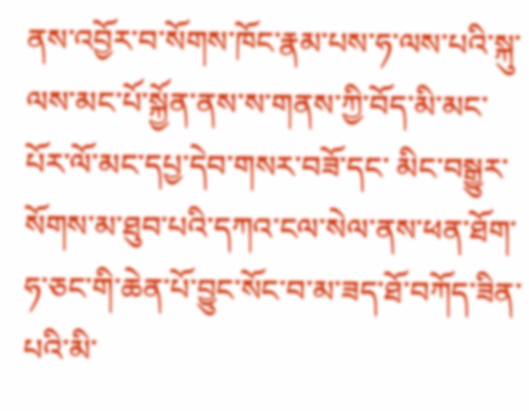ནས་འབྱོར་བ་སོགས་ཁོང་རྣམ་པས་ཧ་ལས་པའི་སྐུ་ལས་མང་པོ་སྐྱོན་ནས་ས་གནས་ཀྱི་བོད་མི་མང་པོར་ལོ་མང་དཔྱ་དེབ་གསར་བཟོ་དང་ མིང་བསྒྱུར་སོགས་མ་ཐུབ་པའི་དཀའ་ངལ་སེལ་ནས་ཕན་ཐོག་ཧ་ཅང་གི་ཆེན་པོ་བྱུང་སོང་བ་མ་ཟད་ཐོ་བཀོད་ཟིན་པའི་མི་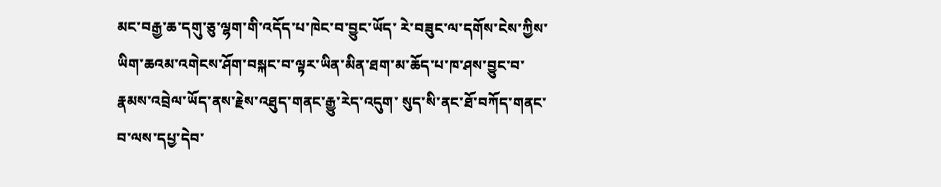མང་བརྒྱ་ཆ་དགུ་ཅུ་ལྷག་གི་འདོད་པ་ཁེང་བ་བྱུང་ཡོད་ རེ་བཟུང་ལ་དགོས་ངེས་ཀྱིས་ཡིག་ཆའམ་འགེངས་ཤོག་བསྐང་བ་ལྟར་ཡིན་མིན་ཐག་མ་ཆོད་པ་ཁ་ཤས་བྱུང་བ་རྣམས་འབྲེལ་ཡོད་ནས་རྗེས་འཐུད་གནང་རྒྱུ་རེད་འདུག་ སུད་སི་ནང་ཐོ་བཀོད་གནང་བ་ལས་དཔྱ་དེབ་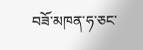བཟོ་མཁན་ཧ་ཅང་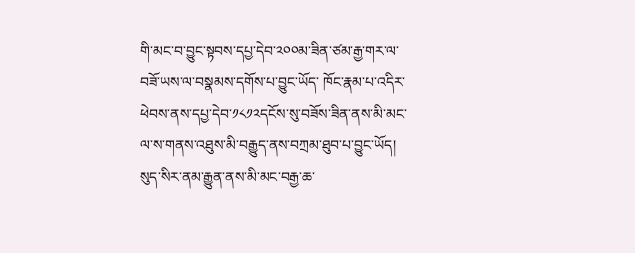གི་མང་བ་བྱུང་སྟབས་དཔྱ་དེབ་༢༠༠མ་ཟིན་ཙམ་རྒྱ་གར་ལ་བཟོ་ཡས་ལ་བསྣམས་དགོས་པ་བྱུང་ཡོད་ ཁོང་རྣམ་པ་འདིར་ཕེབས་ནས་དཔྱ་དེབ་༡༨༡༢དངོས་སུ་བཟོས་ཟིན་ནས་མི་མང་ལ་ས་གནས་འཐུས་མི་བརྒྱུད་ནས་བཀྲམ་ཐུབ་པ་བྱུང་ཡོད།
སུད་སིར་ནམ་རྒྱུན་ནས་མི་མང་བརྒྱ་ཆ་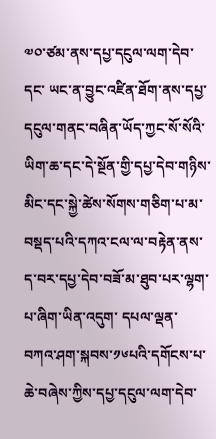༧༠་ཙམ་ནས་དཔྱ་དངུལ་ལག་དེབ་དང་ ཡང་ན་བྱུང་འཛིན་ཐོག་ནས་དཔྱ་དངུལ་གནང་བཞིན་ཡོད་ཀྱང་སོ་སོའི་ཡིག་ཆ་དང་དེ་སྔོན་གྱི་དཔྱ་དེབ་གཉིས་མིང་དང་སྐྱེ་ཚེས་སོགས་གཅིག་པ་མ་བསྡད་པའི་དཀའ་ངལ་ལ་བརྟེན་ནས་ད་བར་དཔྱ་དེབ་བཟོ་མ་ཐུབ་པར་ལྷག་པ་ཞིག་ཡིན་འདུག་ དཔལ་ལྡན་བཀའ་ཤག་སྐབས་༡༦པའི་དགོངས་པ་ཆེ་བཞེས་ཀྱིས་དཔྱ་དངུལ་ལག་དེབ་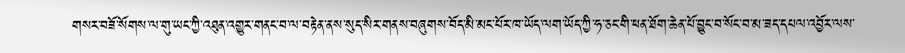གསར་བཟོ་སོགས་ལ་གུ་ཡང་ཀྱི་འཐུན་འགྱུར་གནང་བ་ལ་བརྟེན་ནས་སུད་སིར་གནས་བཞུགས་བོད་མི་མང་པོར་ཁ་ཡོད་ལག་ཡོད་ཀྱི་ཧ་ཅང་གི་ཕན་ཐོག་ཆེན་པོ་བྱུང་བ་སོང་བ་མ་ཟད་དཔལ་འབྱོར་ལས་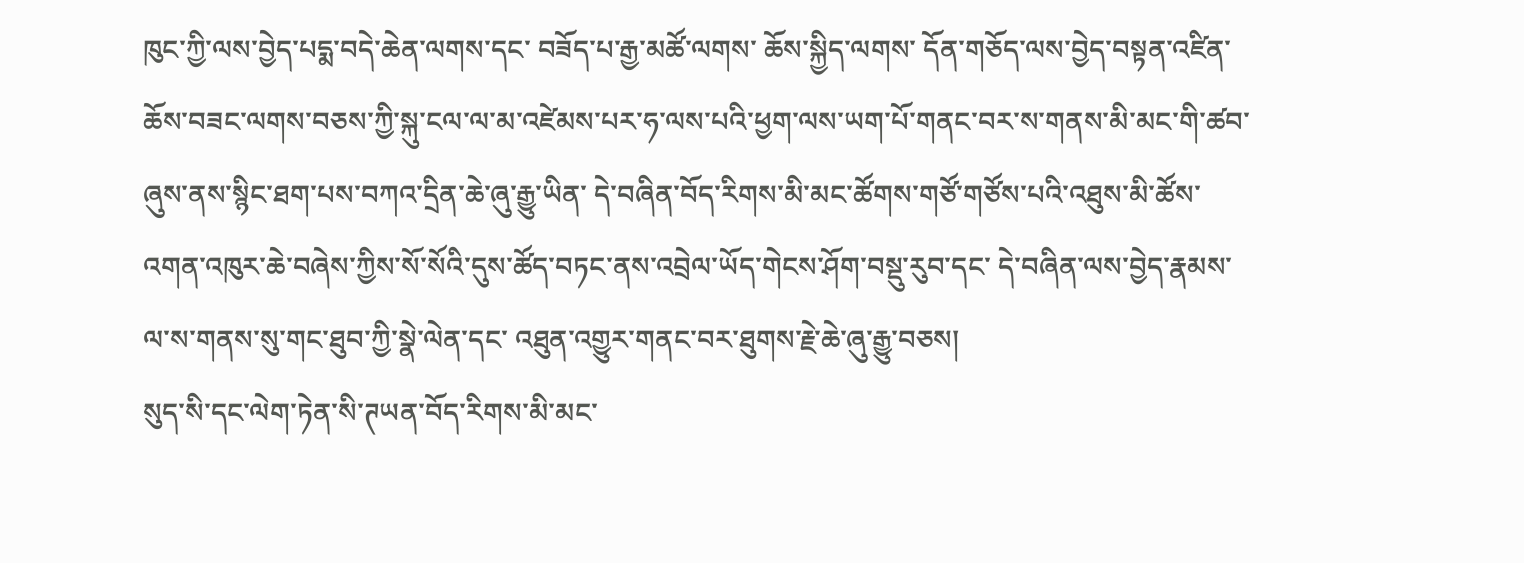ཁུང་ཀྱི་ལས་བྱེད་པདྨ་བདེ་ཆེན་ལགས་དང་ བཟོད་པ་རྒྱ་མཚོ་ལགས་ ཆོས་སྐྱིད་ལགས་ དོན་གཅོད་ལས་བྱེད་བསྟན་འཛིན་ཆོས་བཟང་ལགས་བཅས་ཀྱི་སྐུ་ངལ་ལ་མ་འཛེམས་པར་ཧ་ལས་པའི་ཕྱག་ལས་ཡག་པོ་གནང་བར་ས་གནས་མི་མང་གི་ཚབ་ཞུས་ནས་སྙིང་ཐག་པས་བཀའ་དྲིན་ཆེ་ཞུ་རྒྱུ་ཡིན་ དེ་བཞིན་བོད་རིགས་མི་མང་ཚོགས་གཙོ་གཙོས་པའི་འཐུས་མི་ཚོས་འགན་འཁུར་ཆེ་བཞེས་ཀྱིས་སོ་སོའི་དུས་ཚོད་བཏང་ནས་འབྲེལ་ཡོད་གེངས་ཤོག་བསྡུ་རུབ་དང་ དེ་བཞིན་ལས་བྱེད་རྣམས་ལ་ས་གནས་སུ་གང་ཐུབ་ཀྱི་སྣེ་ལེན་དང་ འཐུན་འགྱུར་གནང་བར་ཐུགས་རྗེ་ཆེ་ཞུ་རྒྱུ་བཅས།
སུད་སི་དང་ལེག་ཏེན་སི་ཊཡན་བོད་རིགས་མི་མང་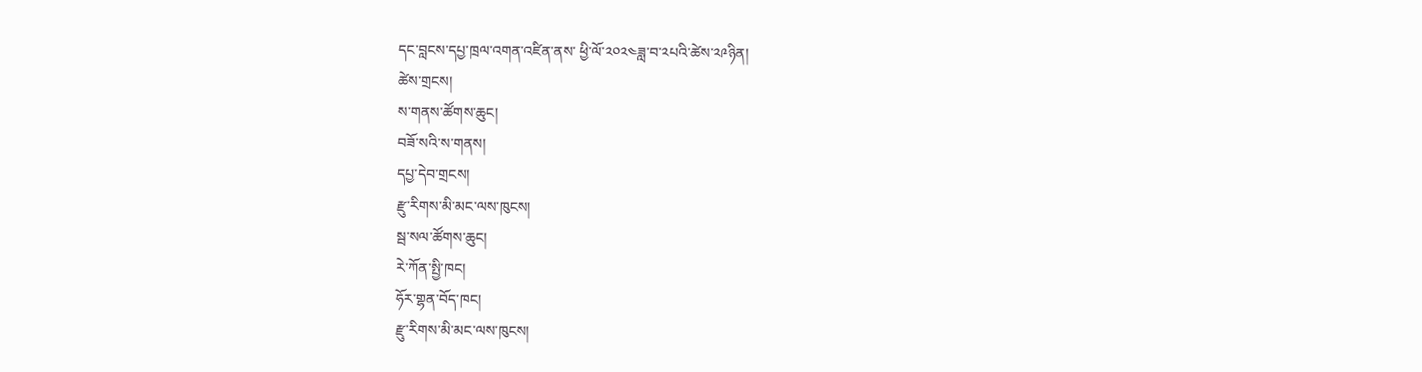དང་བླངས་དཔྱ་ཁྲལ་འགན་འཛིན་ནས་ ཕྱི་ལོ་༢༠༢༤ཟླ་བ་༢པའི་ཚེས་༢༩ཉིན།
ཚེས་གྲངས།
ས་གནས་ཚོགས་ཆུང།
བཟོ་སའི་ས་གནས།
དཔྱ་དེབ་གྲངས།
རྫུ་རིགས་མི་མང་ལས་ཁུངས།
སྦ་སལ་ཚོགས་ཆུང།
རེ་ཀོན་སྤྱི་ཁང།
ཧོར་གྷན་བོད་ཁང།
རྫུ་རིགས་མི་མང་ལས་ཁུངས།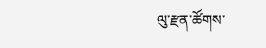ལུ་རྫན་ཚོགས་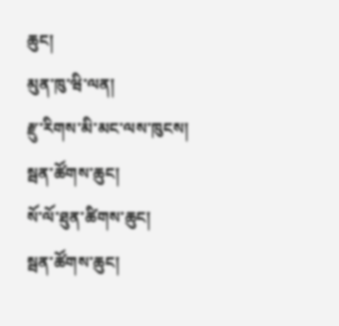ཆུང།
མུན་ཁུ་ཝི་ལན།
རྫུ་རིགས་མི་མང་ལས་ཁུངས།
སྦན་ཚོགས་ཆུང།
སོ་ལོ་ཐུན་ཚིགས་ཆུང།
སྦན་ཚོགས་ཆུང།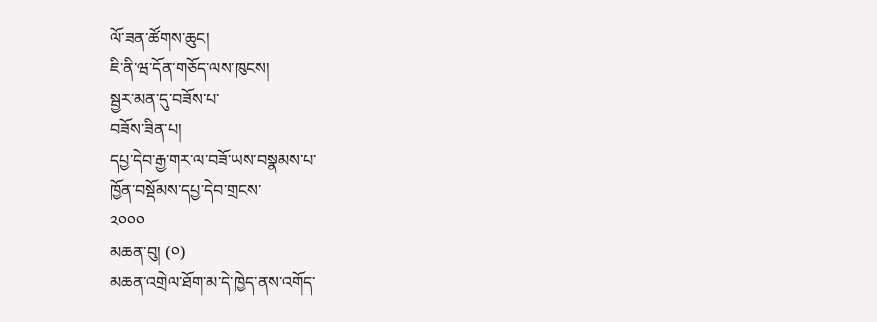ལོ་ཟན་ཚོགས་ཆུང།
ཇི་ནི་ཝ་དོན་གཅོད་ལས་ཁུངས།
སྦྱར་མན་དུ་བཟོས་པ་
བཟོས་ཟིན་པ།
དཔྱ་དེབ་རྒྱ་གར་ལ་བཟོ་ཡས་བསྣམས་པ་
ཁྱོན་བསྡོམས་དཔྱ་དེབ་གྲངས་
༢༠༠༠
མཆན་བུ། (༠)
མཆན་འགྲེལ་ཐོག་མ་དེ་ཁྱེད་ནས་འགོད་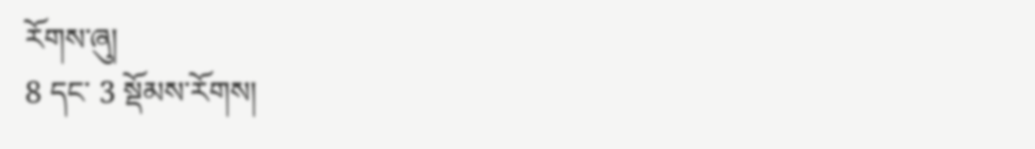རོགས་ཞུ།
8 དང་ 3 སྡོམས་རོགས།